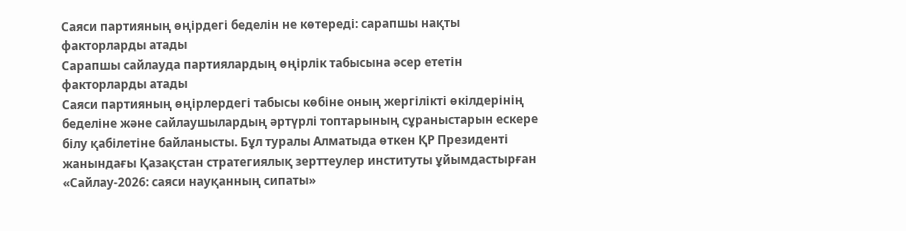Саяси партияның өңірдегі беделін не көтереді: сарапшы нақты факторларды атады
Сарапшы сайлауда партиялардың өңірлік табысына әсер ететін факторларды атады
Саяси партияның өңірлердегі табысы көбіне оның жергілікті өкілдерінің беделіне және сайлаушылардың әртүрлі топтарының сұраныстарын ескере білу қабілетіне байланысты. Бұл туралы Алматыда өткен ҚР Президенті жанындағы Қазақстан стратегиялық зерттеулер институты ұйымдастырған «Сайлау-2026: саяси науқанның сипаты»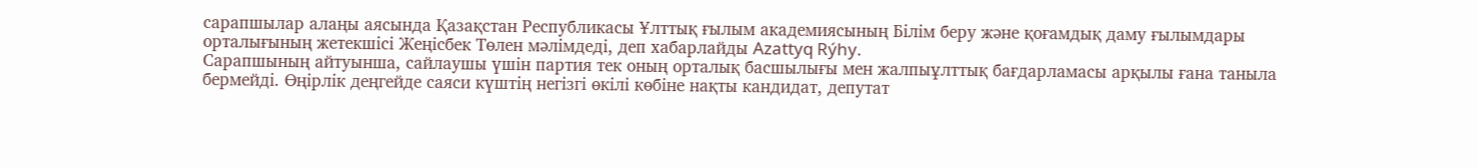сарапшылар алаңы аясында Қазақстан Республикасы Ұлттық ғылым академиясының Білім беру және қоғамдық даму ғылымдары орталығының жетекшісі Жеңісбек Төлен мәлімдеді, деп хабарлайды Azattyq Rýhy.
Сарапшының айтуынша, сайлаушы үшін партия тек оның орталық басшылығы мен жалпыұлттық бағдарламасы арқылы ғана таныла бермейді. Өңірлік деңгейде саяси күштің негізгі өкілі көбіне нақты кандидат, депутат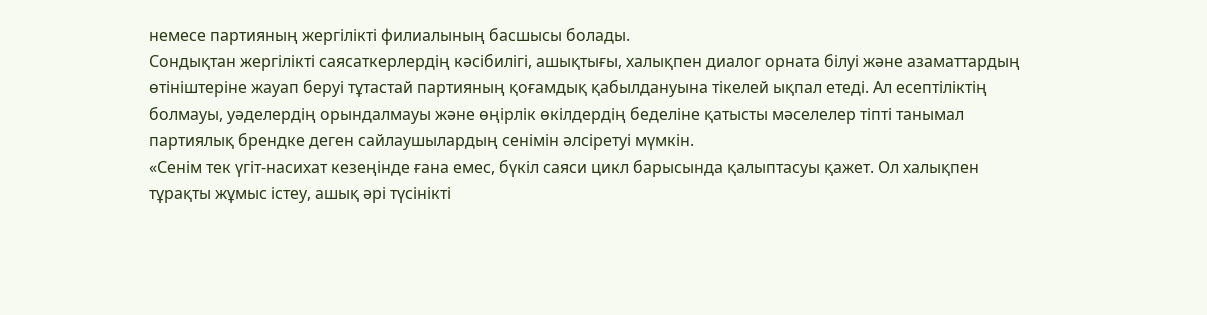немесе партияның жергілікті филиалының басшысы болады.
Сондықтан жергілікті саясаткерлердің кәсібилігі, ашықтығы, халықпен диалог орната білуі және азаматтардың өтініштеріне жауап беруі тұтастай партияның қоғамдық қабылдануына тікелей ықпал етеді. Ал есептіліктің болмауы, уәделердің орындалмауы және өңірлік өкілдердің беделіне қатысты мәселелер тіпті танымал партиялық брендке деген сайлаушылардың сенімін әлсіретуі мүмкін.
«Сенім тек үгіт-насихат кезеңінде ғана емес, бүкіл саяси цикл барысында қалыптасуы қажет. Ол халықпен тұрақты жұмыс істеу, ашық әрі түсінікті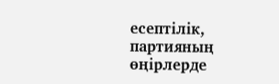есептілік, партияның өңірлерде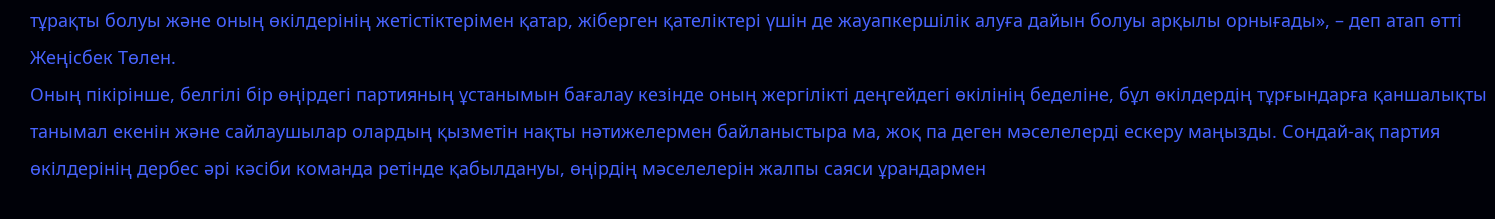тұрақты болуы және оның өкілдерінің жетістіктерімен қатар, жіберген қателіктері үшін де жауапкершілік алуға дайын болуы арқылы орнығады», – деп атап өтті Жеңісбек Төлен.
Оның пікірінше, белгілі бір өңірдегі партияның ұстанымын бағалау кезінде оның жергілікті деңгейдегі өкілінің беделіне, бұл өкілдердің тұрғындарға қаншалықты танымал екенін және сайлаушылар олардың қызметін нақты нәтижелермен байланыстыра ма, жоқ па деген мәселелерді ескеру маңызды. Сондай-ақ партия өкілдерінің дербес әрі кәсіби команда ретінде қабылдануы, өңірдің мәселелерін жалпы саяси ұрандармен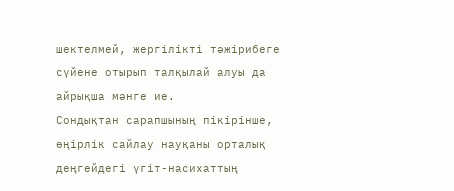шектелмей, жергілікті тәжірибеге сүйене отырып талқылай алуы да айрықша мәнге ие.
Сондықтан сарапшының пікірінше, өңірлік сайлау науқаны орталық деңгейдегі үгіт-насихаттың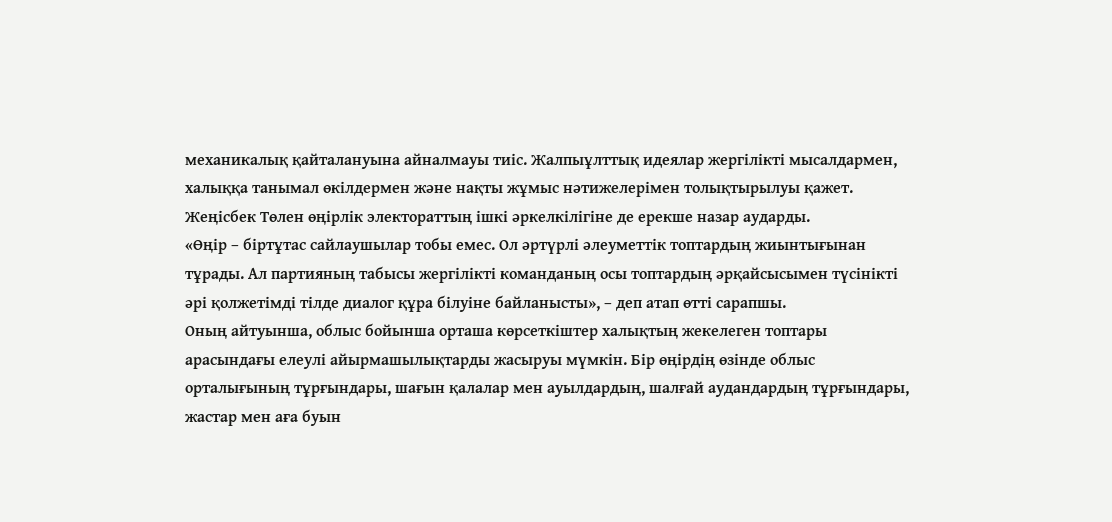механикалық қайталануына айналмауы тиіс. Жалпыұлттық идеялар жергілікті мысалдармен, халыққа танымал өкілдермен және нақты жұмыс нәтижелерімен толықтырылуы қажет.
Жеңісбек Төлен өңірлік электораттың ішкі әркелкілігіне де ерекше назар аударды.
«Өңір – біртұтас сайлаушылар тобы емес. Ол әртүрлі әлеуметтік топтардың жиынтығынан тұрады. Ал партияның табысы жергілікті команданың осы топтардың әрқайсысымен түсінікті әрі қолжетімді тілде диалог құра білуіне байланысты», – деп атап өтті сарапшы.
Оның айтуынша, облыс бойынша орташа көрсеткіштер халықтың жекелеген топтары арасындағы елеулі айырмашылықтарды жасыруы мүмкін. Бір өңірдің өзінде облыс орталығының тұрғындары, шағын қалалар мен ауылдардың, шалғай аудандардың тұрғындары, жастар мен аға буын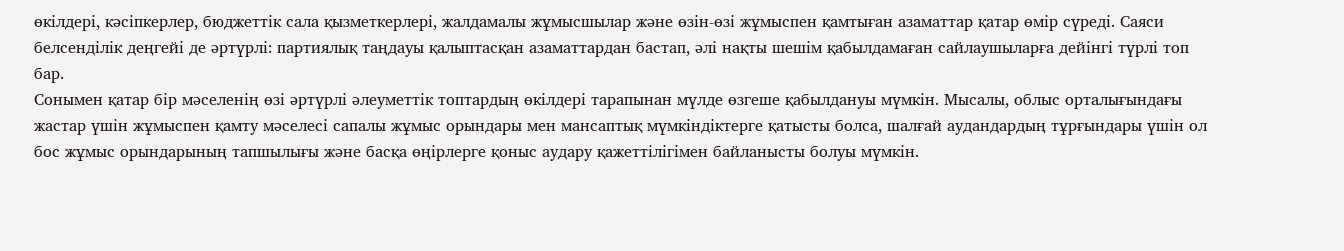өкілдері, кәсіпкерлер, бюджеттік сала қызметкерлері, жалдамалы жұмысшылар және өзін-өзі жұмыспен қамтыған азаматтар қатар өмір сүреді. Саяси белсенділік деңгейі де әртүрлі: партиялық таңдауы қалыптасқан азаматтардан бастап, әлі нақты шешім қабылдамаған сайлаушыларға дейінгі түрлі топ бар.
Сонымен қатар бір мәселенің өзі әртүрлі әлеуметтік топтардың өкілдері тарапынан мүлде өзгеше қабылдануы мүмкін. Мысалы, облыс орталығындағы жастар үшін жұмыспен қамту мәселесі сапалы жұмыс орындары мен мансаптық мүмкіндіктерге қатысты болса, шалғай аудандардың тұрғындары үшін ол бос жұмыс орындарының тапшылығы және басқа өңірлерге қоныс аудару қажеттілігімен байланысты болуы мүмкін.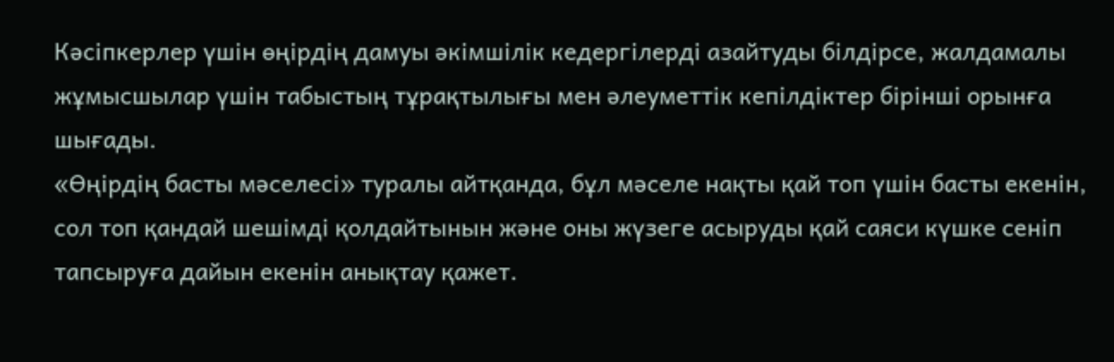Кәсіпкерлер үшін өңірдің дамуы әкімшілік кедергілерді азайтуды білдірсе, жалдамалы жұмысшылар үшін табыстың тұрақтылығы мен әлеуметтік кепілдіктер бірінші орынға шығады.
«Өңірдің басты мәселесі» туралы айтқанда, бұл мәселе нақты қай топ үшін басты екенін, сол топ қандай шешімді қолдайтынын және оны жүзеге асыруды қай саяси күшке сеніп тапсыруға дайын екенін анықтау қажет.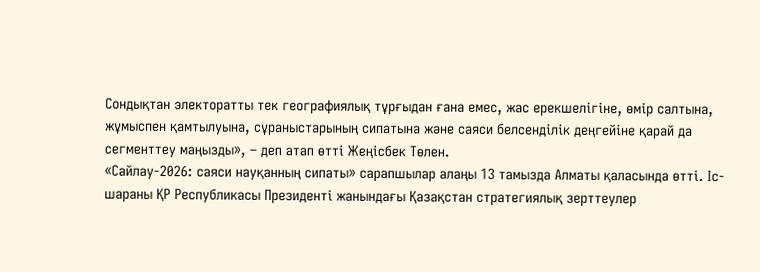Сондықтан электоратты тек географиялық тұрғыдан ғана емес, жас ерекшелігіне, өмір салтына, жұмыспен қамтылуына, сұраныстарының сипатына және саяси белсенділік деңгейіне қарай да сегменттеу маңызды», – деп атап өтті Жеңісбек Төлен.
«Сайлау-2026: саяси науқанның сипаты» сарапшылар алаңы 13 тамызда Алматы қаласында өтті. Іс-шараны ҚР Республикасы Президенті жанындағы Қазақстан стратегиялық зерттеулер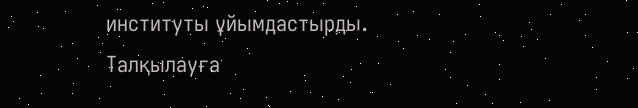институты ұйымдастырды. Талқылауға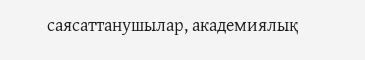саясаттанушылар, академиялық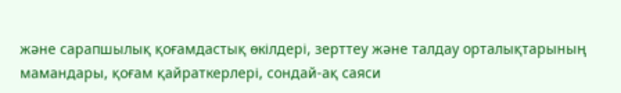және сарапшылық қоғамдастық өкілдері, зерттеу және талдау орталықтарының мамандары, қоғам қайраткерлері, сондай-ақ саяси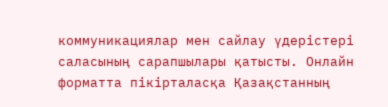коммуникациялар мен сайлау үдерістері саласының сарапшылары қатысты. Онлайн форматта пікірталасқа Қазақстанның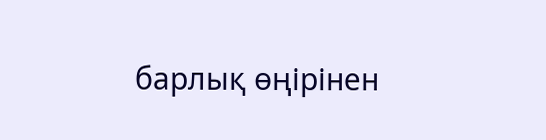барлық өңірінен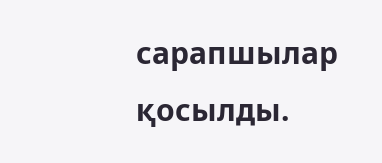сарапшылар қосылды.